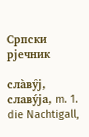Српски рјечник

сла̀ву̑ј, славу́ја, m. 1. die Nachtigall,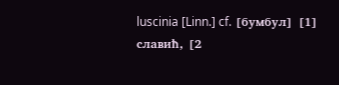luscinia [Linn.] cf. [бумбул] [1] славић, [2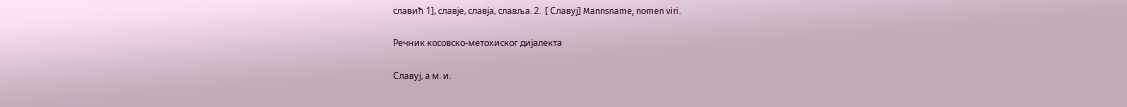славић 1], славје, славја, славља. 2.  [ Славуј] Mannsname, nomen viri.

Речник косовско-метохиског дијалекта

Славуј, а м. и.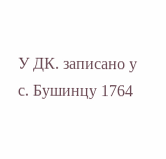У ДК. записано у с. Бушинцу 1764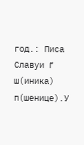год.: Писа Славуи г҃ ш(иника) п(шенице).У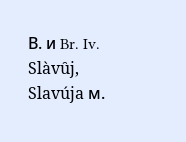В. и Br. Iv. Slàvȗj, Slavúja м.